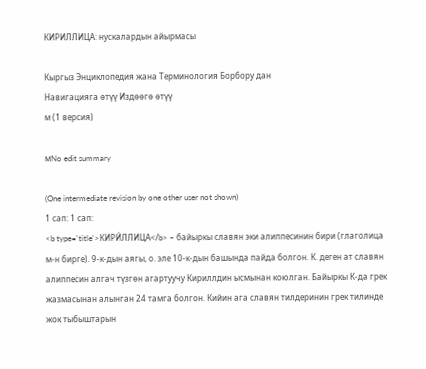КИРИЛЛИЦА: нускалардын айырмасы

Кыргыз Энциклопедия жана Терминология Борбору дан
Навигацияга өтүү Издөөгө өтүү
м (1 версия)

мNo edit summary

(One intermediate revision by one other user not shown)
1 сап: 1 сап:
<b type='title'>КИРИ́ЛЛИЦА</b> – байыркы славян эки алиппесинин бири (глаголица м-н бирге). 9-к-дын аягы, о. эле 10-к-дын башында пайда болгон. К. деген ат славян алиппесин алгач түзгөн агартуучу Кириллдин ысмынан коюлган. Байыркы К-да грек жазмасынан алынган 24 тамга болгон. Кийин ага славян тилдеринин грек тилинде жок тыбыштарын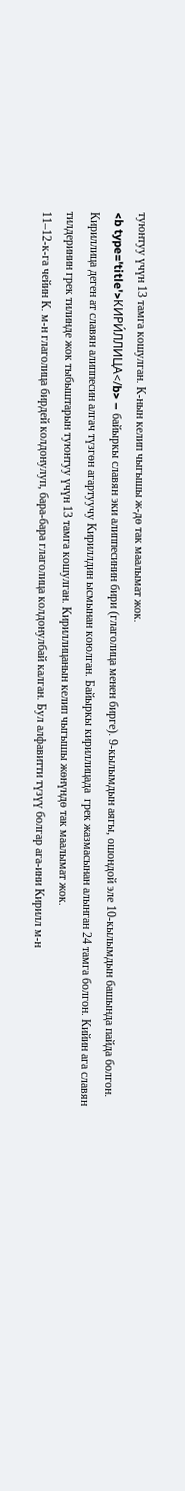туюнтуу үчүн 13 тамга кошулган. К-нын келип чыгышы ж-дө так маалымат жок.
<b type='title'>КИРИ́ЛЛИЦА</b> – байыркы славян эки алиппесинин бири (глаголица менен бирге). 9-кылымдын аягы, ошондой эле 10-кылымдын башында пайда болгон. Кириллица деген ат славян алиппесин алгач түзгөн агартуучу Кириллдин ысмынан коюлган. Байыркы кириллицада  грек жазмасынан алынган 24 тамга болгон. Кийин ага славян тилдеринин грек тилинде жок тыбыштарын туюнтуу үчүн 13 тамга кошулган. Кириллицанын келип чыгышы жөнүндө так маалымат жок.
11–12-к-га чейин К. м-н глаголица бирдей колдонулуп, бара-бара глаголица колдонулбай калган. Бул алфавитти түзүү болгар ага-ини Кирилл м-н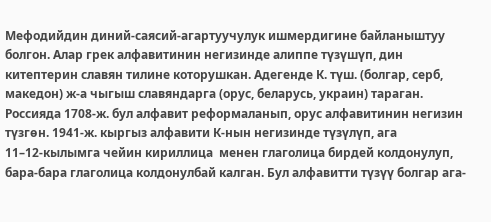Мефодийдин диний-саясий-агартуучулук ишмердигине байланыштуу болгон. Алар грек алфавитинин негизинде алиппе түзүшүп, дин китептерин славян тилине которушкан. Адегенде К. түш. (болгар, серб, македон) ж-а чыгыш славяндарга (орус, беларусь, украин) тараган. Россияда 1708-ж. бул алфавит реформаланып, орус алфавитинин негизин түзгөн. 1941-ж. кыргыз алфавити К-нын негизинде түзүлүп, ага
11–12-кылымга чейин кириллица  менен глаголица бирдей колдонулуп, бара-бара глаголица колдонулбай калган. Бул алфавитти түзүү болгар ага-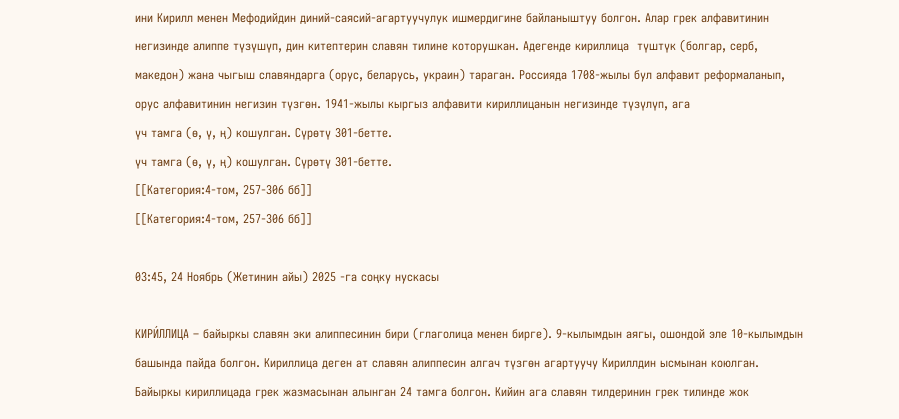ини Кирилл менен Мефодийдин диний-саясий-агартуучулук ишмердигине байланыштуу болгон. Алар грек алфавитинин негизинде алиппе түзүшүп, дин китептерин славян тилине которушкан. Адегенде кириллица  түштүк (болгар, серб, македон) жана чыгыш славяндарга (орус, беларусь, украин) тараган. Россияда 1708-жылы бул алфавит реформаланып, орус алфавитинин негизин түзгөн. 1941-жылы кыргыз алфавити кириллицанын негизинде түзүлүп, ага
үч тамга (ө, ү, ң) кошулган. Сүрөтү 301-бетте.
үч тамга (ө, ү, ң) кошулган. Сүрөтү 301-бетте.
[[Категория:4-том, 257-306 бб]]
[[Категория:4-том, 257-306 бб]]

03:45, 24 Ноябрь (Жетинин айы) 2025 -га соңку нускасы

КИРИ́ЛЛИЦА – байыркы славян эки алиппесинин бири (глаголица менен бирге). 9-кылымдын аягы, ошондой эле 10-кылымдын башында пайда болгон. Кириллица деген ат славян алиппесин алгач түзгөн агартуучу Кириллдин ысмынан коюлган. Байыркы кириллицада грек жазмасынан алынган 24 тамга болгон. Кийин ага славян тилдеринин грек тилинде жок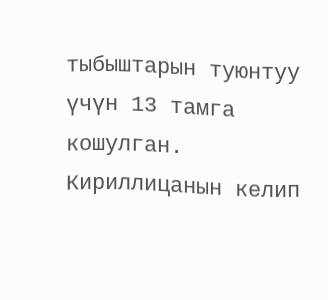тыбыштарын туюнтуу үчүн 13 тамга кошулган. Кириллицанын келип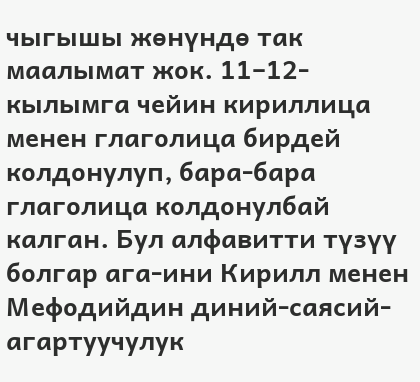чыгышы жөнүндө так маалымат жок. 11–12-кылымга чейин кириллица менен глаголица бирдей колдонулуп, бара-бара глаголица колдонулбай калган. Бул алфавитти түзүү болгар ага-ини Кирилл менен Мефодийдин диний-саясий-агартуучулук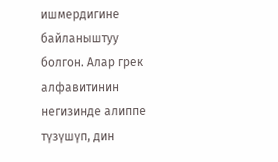ишмердигине байланыштуу болгон. Алар грек алфавитинин негизинде алиппе түзүшүп, дин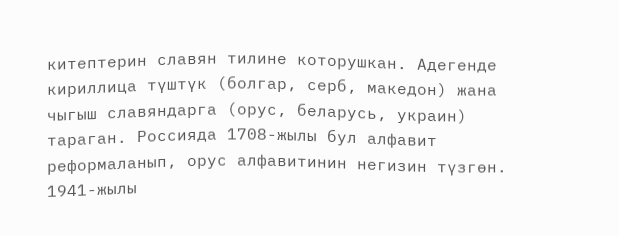китептерин славян тилине которушкан. Адегенде кириллица түштүк (болгар, серб, македон) жана чыгыш славяндарга (орус, беларусь, украин) тараган. Россияда 1708-жылы бул алфавит реформаланып, орус алфавитинин негизин түзгөн. 1941-жылы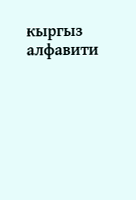кыргыз алфавити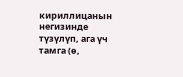кириллицанын негизинде түзүлүп, ага үч тамга (ө,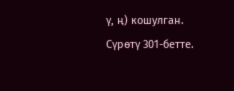ү, ң) кошулган. Сүрөтү 301-бетте.